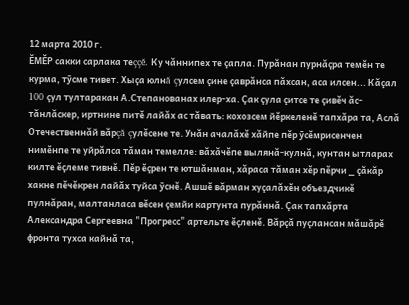12 марта 2010 г.
ĔМĔР сакки сарлака теççĕ. Ку чăннипех те çапла. Пурăнан пурнăçра темĕн те курма, тỹсме тивет. Хыçа юлнă çулсем çине çаврăнса пăхсан, аса илсен... Кăçал 100 çул тултаракан А.Степанованах илер-ха. Çак çула çитсе те çивĕч ăс-тăнлăскер, иртнине питĕ лайăх ас тăвать: кохозсем йĕркеленĕ тапхăра та, Аслă Отечественнăй вăрçă çулĕсене те. Унăн ачалăхĕ хăйпе пĕр ỹсĕмрисенчен нимĕнпе те уйрăлса тăман темелле: вăхăчĕпе вылянă-кулнă, кунтан ытларах килте ĕçлеме тивнĕ. Пĕр ĕçрен те ютшăнман, хăраса тăман хĕр пĕрчи _ çăкăр хакне пĕчĕкрен лайăх туйса ỹснĕ. Ашшĕ вăрман хуçалăхĕн объездчикĕ пулнăран, малтанласа вĕсен çемйи картунта пурăннă. Çак тапхăрта Александра Сергеевна "Прогресс" артельте ĕçленĕ. Вăрçă пуçлансан мăшăрĕ фронта тухса кайнă та,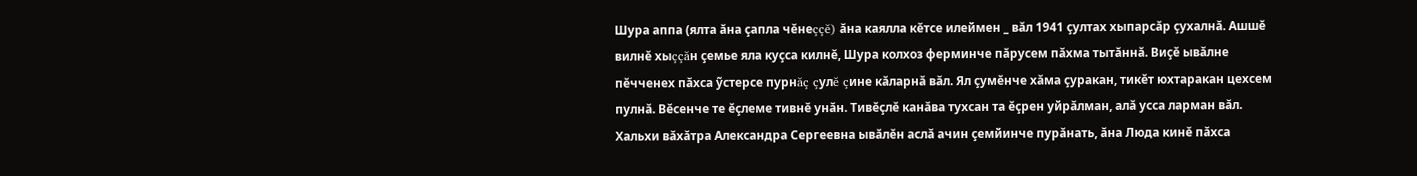Шура аппа (ялта ăна çапла чĕнеççĕ) ăна каялла кĕтсе илеймен _ вăл 1941 çултах хыпарсăр çухалнă. Ашшĕ вилнĕ хыççăн çемье яла куçса килнĕ, Шура колхоз ферминче пăрусем пăхма тытăннă. Виçĕ ывăлне пĕчченех пăхса ỹстерсе пурнăç çулĕ çине кăларнă вăл. Ял çумĕнче хăма çуракан, тикĕт юхтаракан цехсем пулнă. Вĕсенче те ĕçлеме тивнĕ унăн. Тивĕçлĕ канăва тухсан та ĕçрен уйрăлман, алă усса ларман вăл. Хальхи вăхăтра Александра Сергеевна ывăлĕн аслă ачин çемйинче пурăнать, ăна Люда кинĕ пăхса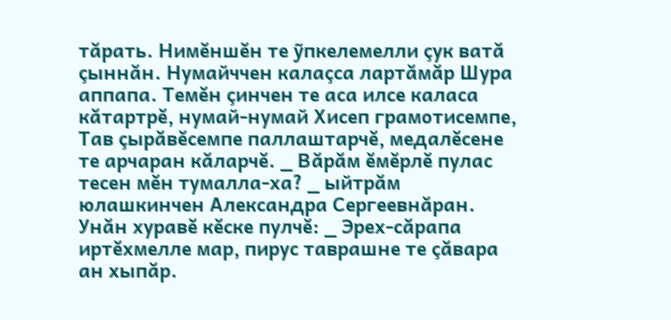тăрать. Нимĕншĕн те ỹпкелемелли çук ватă çыннăн. Нумайччен калаçса лартăмăр Шура аппапа. Темĕн çинчен те аса илсе каласа кăтартрĕ, нумай-нумай Хисеп грамотисемпе, Тав çырăвĕсемпе паллаштарчĕ, медалĕсене те арчаран кăларчĕ. _ Вăрăм ĕмĕрлĕ пулас тесен мĕн тумалла-ха? _ ыйтрăм юлашкинчен Александра Сергеевнăран. Унăн хуравĕ кĕске пулчĕ: _ Эрех-сăрапа иртĕхмелле мар, пирус таврашне те çăвара ан хыпăр.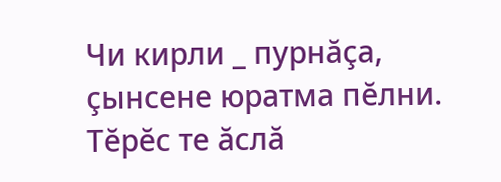Чи кирли _ пурнăçа, çынсене юратма пĕлни. Тĕрĕс те ăслă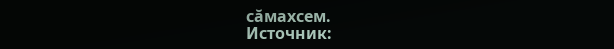сăмахсем.
Источник: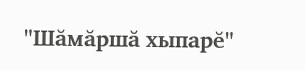"Шăмăршă хыпарĕ"